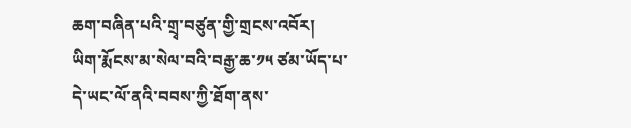ཆག་བཞིན་པའི་གྲྭ་བཙུན་གྱི་གྲངས་འབོར།
ཡིག་རྨོངས་མ་སེལ་བའི་བརྒྱ་ཆ་༡༥ ཙམ་ཡོད་པ་དེ་ཡང་ལོ་ནའི་བབས་ཀྱི་ཐོག་ནས་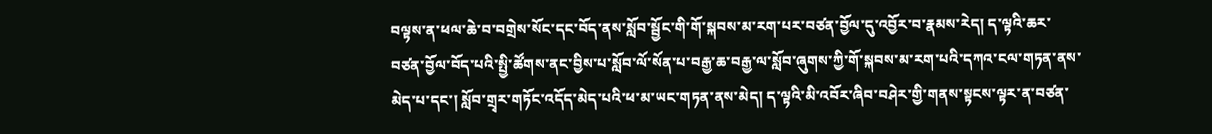བལྟས་ན་ཕལ་ཆེ་བ་བགྲེས་སོང་དང་བོད་ནས་སློབ་སྦྱོང་གི་གོ་སྐབས་མ་རག་པར་བཙན་བྱོལ་དུ་འབྱོར་བ་རྣམས་རེད། ད་ལྟའི་ཆར་བཙན་བྱོལ་བོད་པའི་སྤྱི་ཚོགས་ནང་བྱིས་པ་སློབ་ལོ་སོན་པ་བརྒྱ་ཆ་བརྒྱ་ལ་སློབ་ཞུགས་ཀྱི་གོ་སྐབས་མ་རག་པའི་དཀའ་ངལ་གཏན་ནས་མེད་པ་དང་། སློབ་གྲྭར་གཏོང་འདོད་མེད་པའི་ཕ་མ་ཡང་གཏན་ནས་མེད། ད་ལྟའི་མི་འབོར་ཞིབ་བཤེར་གྱི་གནས་སྟངས་ལྟར་ན་བཙན་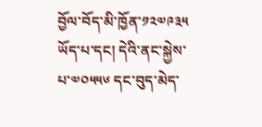བྱོལ་བོད་མི་ཁྱོན་༡༢༧༩༣༥ ཡོད་པ་དང། དེའི་ནང་སྐྱེས་པ་༧༠༥༥༦ དང་བུད་མེད་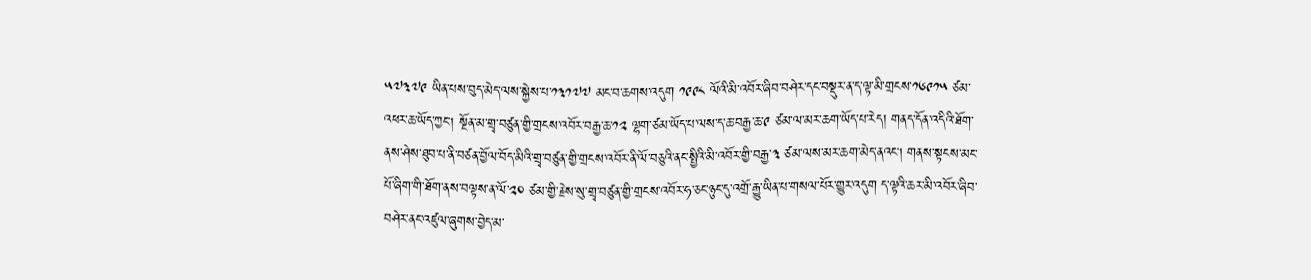༥༧༣༧༩ ཡིན་པས་བུད་མེད་ལས་སྐྱེས་པ་༡༣༡༧༧ མང་བ་ཆགས་འདུག ༡༩༩༨ ལོའི་མི་འབོར་ཞིབ་བཤེར་དང་བསྡུར་ན་ད་ལྟ་མི་གྲངས་༡༦༩༡༥ ཙམ་འཕར་ཆ་ཡོད་ཀྱང། སྔོན་མ་གྲྭ་བཙུན་གྱི་གྲངས་འབོར་བརྒྱ་ཆ་༡༢ ལྷག་ཙམ་ཡོད་པ་ལས་ད་ཆ་བརྒྱ་ཆ་༩ ཙམ་ལ་མར་ཆག་ཡོད་པ་རེད། གནད་དོན་འདིའི་ཐོག་ནས་ཤེས་ཐུབ་པ་ནི་བཙན་བྱོལ་བོད་མིའི་གྲྭ་བཙུན་གྱི་གྲངས་འབོར་ནི་ལོ་བཅུའི་ནང་སྤྱིའི་མི་འབོར་གྱི་བརྒྱ་༣ ཙམ་ལས་མར་ཆག་མེད་ནའང། གནས་སྟངས་མང་པོ་ཞིག་གི་ཐོག་ནས་བལྟས་ན་ལོ་༢༠ ཙམ་གྱི་རྗེས་སུ་གྲྭ་བཙུན་གྱི་གྲངས་འབོར་ཧ་ཅང་ཉུང་དུ་འགྲོ་རྒྱུ་ཡིན་པ་གསལ་པོར་གྱུར་འདུག ད་ལྟའི་ཆར་མི་འབོར་ཞིབ་བཤེར་ནང་འཛུལ་ཞུགས་བྱེད་མ་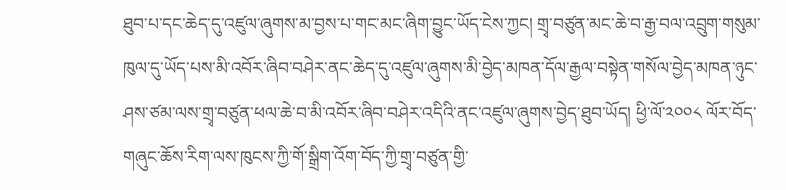ཐུབ་པ་དང་ཆེད་དུ་འཛུལ་ཞུགས་མ་བྱས་པ་གང་མང་ཞིག་བྱུང་ཡོད་ངེས་ཀྱང། གྲྭ་བཙུན་མང་ཆེ་བ་རྒྱ་བལ་འབྲུག་གསུམ་ཁུལ་དུ་ཡོད་པས་མི་འབོར་ཞིབ་བཤེར་ནང་ཆེད་དུ་འཛུལ་ཞུགས་མི་བྱེད་མཁན་དོལ་རྒྱལ་བསྟེན་གསོལ་བྱེད་མཁན་ཉུང་ཤས་ཙམ་ལས་གྲྭ་བཙུན་ཕལ་ཆེ་བ་མི་འབོར་ཞིབ་བཤེར་འདིའི་ནང་འཛུལ་ཞུགས་བྱེད་ཐུབ་ཡོད། ཕྱི་ལོ་༢༠༠༨ ལོར་བོད་གཞུང་ཆོས་རིག་ལས་ཁུངས་ཀྱི་གོ་སྒྲིག་འོག་བོད་ཀྱི་གྲྭ་བཙུན་གྱི་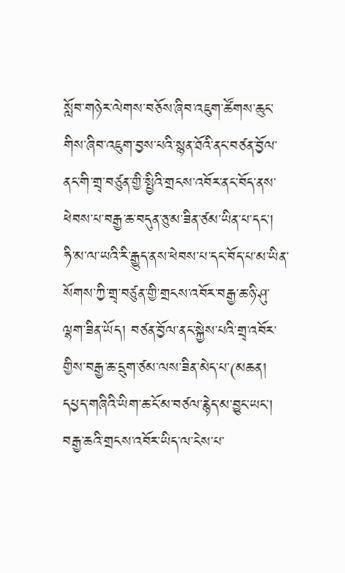སློབ་གཉེར་ལེགས་བཅོས་ཞིབ་འཇུག་ཚོགས་ཆུང་གིས་ཞིབ་འཇུག་བྱས་པའི་སྙན་ཐོའི་ནང་བཙན་བྱོལ་ནང་གི་གྲྭ་བཙུན་གྱི་སྤྱིའི་གྲངས་འབོར་ནང་བོད་ནས་ཕེབས་པ་བརྒྱ་ཆ་བདུན་ཅུ་མ་ཟིན་ཙམ་ཡིན་པ་དང། ཧི་མ་ལ་ཡའི་རི་རྒྱུད་ནས་ཕེབས་པ་དང་བོད་པ་མ་ཡིན་སོགས་ཀྱི་གྲྭ་བཙུན་གྱི་གྲངས་འབོར་བརྒྱ་ཆ་ཉི་ཤུ་ལྷག་ཟིན་ཡོད། བཙན་བྱོལ་ནང་སྐྱེས་པའི་གྲྭ་འབོར་གྱིས་བརྒྱ་ཆ་དྲུག་ཙམ་ལས་ཟིན་མེད་པ་(མཆན། དཔྱད་གཞིའི་ཡིག་ཆ་ངོ་མ་བཙལ་རྙེད་མ་བྱུང་ཡང། བརྒྱ་ཆའི་གྲངས་འབོར་ཡིད་ལ་ངེས་པ་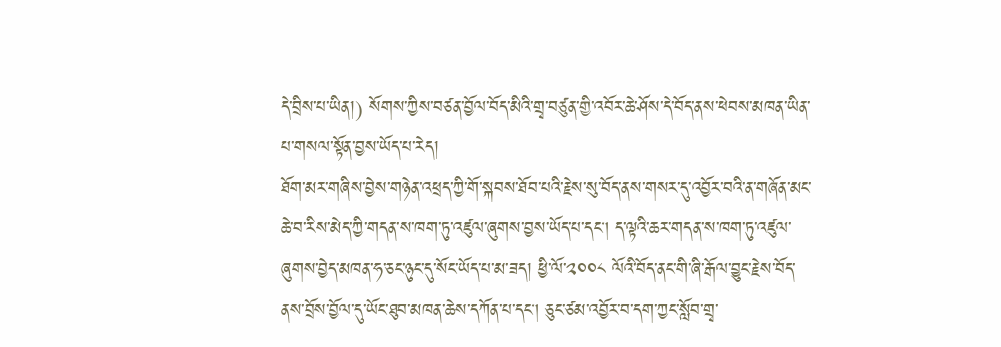དེ་བྲིས་པ་ཡིན།) སོགས་ཀྱིས་བཙན་བྱོལ་བོད་མིའི་གྲྭ་བཙུན་གྱི་འབོར་ཆེ་ཤོས་དེ་བོད་ནས་ཕེབས་མཁན་ཡིན་པ་གསལ་སྟོན་བྱས་ཡོད་པ་རེད།
ཐོག་མར་གཞིས་བྱེས་གཉེན་འཕྲད་ཀྱི་གོ་སྐབས་ཐོབ་པའི་རྗེས་སུ་བོད་ནས་གསར་དུ་འབྱོར་བའི་ན་གཞོན་མང་ཆེ་བ་རིས་མེད་ཀྱི་གདན་ས་ཁག་ཏུ་འཛུལ་ཞུགས་བྱས་ཡོད་པ་དང། ད་ལྟའི་ཆར་གདན་ས་ཁག་ཏུ་འཛུལ་ཞུགས་བྱེད་མཁན་ཧ་ཅང་ཉུང་དུ་སོང་ཡོད་པ་མ་ཟད། ཕྱི་ལོ་༢༠༠༨ ལོའི་བོད་ནང་གི་ཞི་རྒོལ་བྱུང་རྗེས་བོད་ནས་བྲོས་བྱོལ་དུ་ཡོང་ཐུབ་མཁན་ཆེས་དཀོན་པ་དང། ཅུང་ཙམ་འབྱོར་བ་དག་ཀྱང་སློབ་གྲྭ་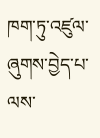ཁག་ཏུ་འཛུལ་ཞུགས་བྱེད་པ་ལས་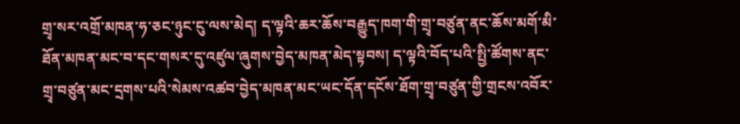གྲྭ་སར་འགྲོ་མཁན་ཧ་ཅང་ཉུང་ངུ་ལས་མེད། ད་ལྟའི་ཆར་ཆོས་བརྒྱུད་ཁག་གི་གྲྭ་བཙུན་ནང་ཆོས་མགོ་མི་ཐོན་མཁན་མང་བ་དང་གསར་དུ་འཛུལ་ཞུགས་བྱེད་མཁན་མེད་སྟབས། ད་ལྟའི་བོད་པའི་སྤྱི་ཚོགས་ནང་གྲྭ་བཙུན་མང་དྲགས་པའི་སེམས་འཚབ་བྱེད་མཁན་མང་ཡང་དོན་དངོས་ཐོག་གྲྭ་བཙུན་གྱི་གྲངས་འབོར་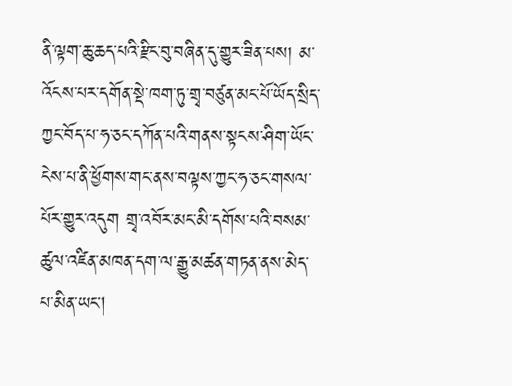ནི་ལྟག་ཆུ་ཆད་པའི་རྫིང་བུ་བཞིན་དུ་གྱུར་ཟིན་པས། མ་འོངས་པར་དགོན་སྡེ་ཁག་ཏུ་གྲྭ་བཙུན་མང་པོ་ཡོད་སྲིད་ཀྱང་བོད་པ་ཧ་ཅང་དཀོན་པའི་གནས་སྟངས་ཤིག་ཡོང་ངེས་པ་ནི་ཕྱོགས་གང་ནས་བལྟས་ཀྱང་ཧ་ཅང་གསལ་པོར་གྱུར་འདུག གྲྭ་འབོར་མང་མི་དགོས་པའི་བསམ་ཚུལ་འཛིན་མཁན་དག་ལ་རྒྱུ་མཚན་གཏན་ནས་མེད་པ་མིན་ཡང།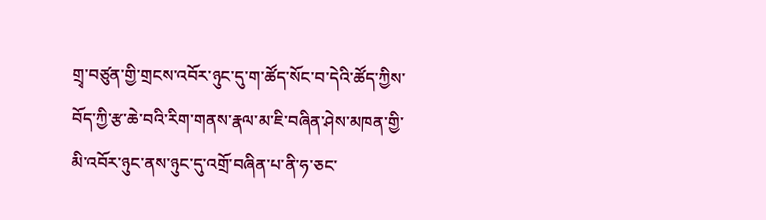གྲྭ་བཙུན་གྱི་གྲངས་འབོར་ཉུང་དུ་ག་ཚོད་སོང་བ་དེའི་ཚོད་ཀྱིས་བོད་ཀྱི་རྩ་ཆེ་བའི་རིག་གནས་རྣལ་མ་ཇི་བཞིན་ཤེས་མཁན་གྱི་མི་འབོར་ཉུང་ནས་ཉུང་དུ་འགྲོ་བཞིན་པ་ནི་ཧ་ཅང་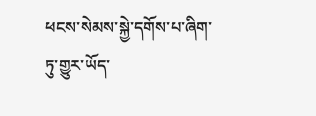ཕངས་སེམས་སྐྱེ་དགོས་པ་ཞིག་ཏུ་གྱུར་ཡོད་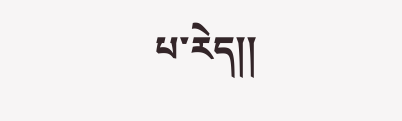པ་རེད།།